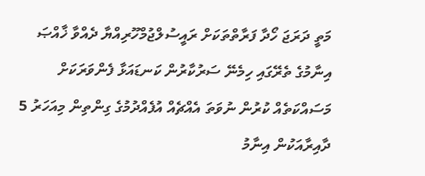މަތީ ދަރަޖަ ހޯދާ ފަރާތްތަކަށް ރައީސުލްޖުމްހޫރިއްޔާ ދެއްވާ ޚާއްޞަ އިނާމުގެ ތެރޭގައި ހިމެނޭ ސަރުކާރުން ކަނޑައަޅާ ފެންވަރަކަށް މަސައްކަތެއް ކުރުން ނުވަތަ އެއްޗެއް އުފެއްދުމުގެ ގިންތިން މިއަހަރު 5 ދާއިރާއަކުން އިނާމު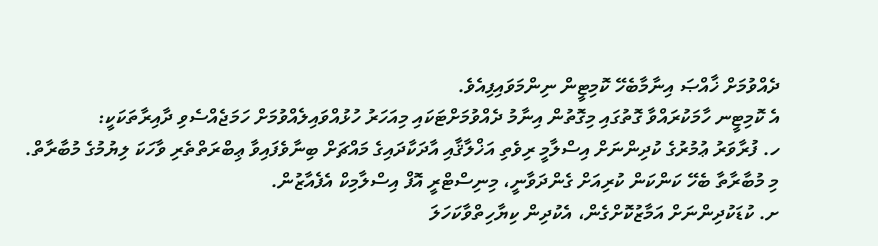ދެއްވުމަށް ޚާއްޞަ އިނާމާބެހޭ ކޮމިޓީން ނިންމަވައިފިއެވެ.
އެ ކޮމިޓީނ ހާމަކުރައްވާ ގޮތުގައި މިގޮތުން އިނާމު ދެއްވުމަށްޓަކައި މިއަހަރު ހުޅުއްވައިލެއްވުމަށް ހަމަޖެއްސެވި ދާއިރާތަކަކީ:
ހ. ފުރާވަރު ޢުމުރުގެ ކުދިންނަށް އިސްލާމީ ރިވެތި އަޚްލާޤާއި އާދަކާދައިގެ މައްޗަށް ބިނާވެފައިވާ ޢިބްރަތްތެރި ވާހަކަ ލިޔުމުގެ މުބާރާތް. މި މުބާރާތާ ބެހޭ ކަންކަން ކުރިއަށް ގެންދަވާނީ، މިނިސްޓްރީ އޮފް އިސްލާމިކް އެފެއާޒުން.
ށ. ކުޑަކުދިންނަށް އަމާޒުކޮށްގެން، އެކުދިން ކިޔާހިތްވާކަހަލަ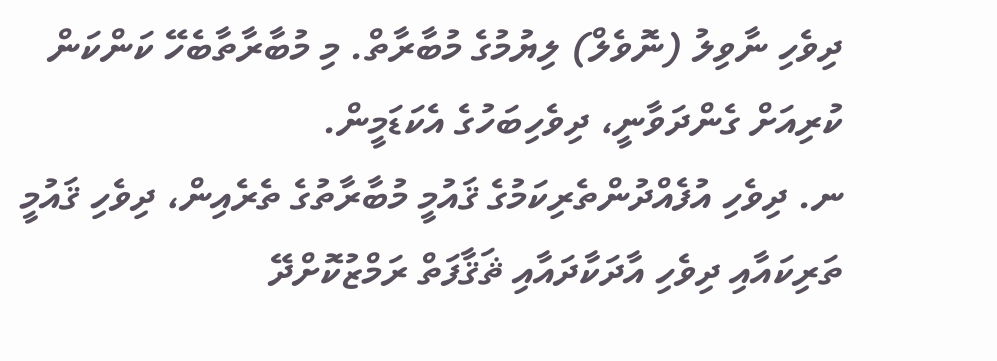ދިވެހި ނާވިލު (ނޮވެލް) ލިޔުމުގެ މުބާރާތް. މި މުބާރާތާބެހޭ ކަންކަން ކުރިއަށް ގެންދަވާނީ، ދިވެހިބަހުގެ އެކަޑަމީން.
ނ. ދިވެހި އުފެއްދުންތެރިކަމުގެ ޤައުމީ މުބާރާތުގެ ތެރެއިން، ދިވެހި ޤައުމީ ތަރިކައާއި ދިވެހި އާދަކާދައާއި ޘަޤާފަތް ރަމްޒުކޮށްދޭ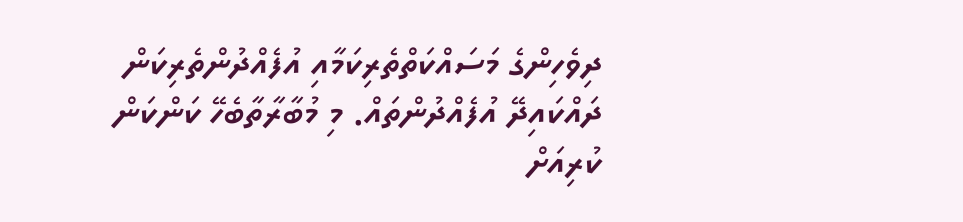ދިވެހިންގެ މަސައްކަތްތެރިކަމާއި އުފެއްދުންތެރިކަން ދައްކައިދޭ އުފެއްދުންތައް. މި މުބާރާތާބެހޭ ކަންކަން ކުރިއަށް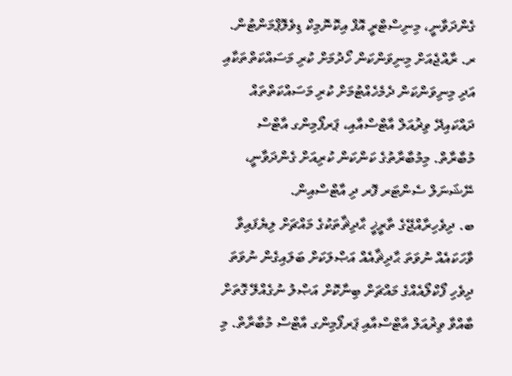ގެންދަވާނީ، މިނިސްޓްރީ އޮފް އިކޮނޮމިކް ޑިވެލޮޕްމަންޓުން.
ރ. ރާއްޖެއަށް މިނިވަންކަން ހޯދުމަށް ކުރި މަސައްކަތްތަކާއި އަދި މިނިވަންކަން ދެމެހެއްޓުމަށް ކުރި މަސައްކަތްތައް ދައްކައިދޭ ވިޜުއަލް އާޓްސްއާއި، ޕަރފޯމިންގ އާޓްސް މުބާރާތް. މިމުބާރާތުގެ ކަންކަން ކުރިއަށް ގެންދަވާނީ، ނޭޝަނަލް ސެންޓަރ ފޮރ ދި އާޓްސްއިން.
ބ. ދިވެހިރާއްޖޭގެ ތާރީޚީ ޙާދިޘާތަކުގެ މައްޗަށް ލިޔެފައިވާ ވާހަކައެއް ނުވަތަ ޙާދިޘާއެއް އަޞްލަކަށް ބަލައިގެން ނުވަތަ ދިވެހި ފޯކްލޯއެއްގެ މައްޗަށް ބިނާކޮށް އަޞްލު ނުގެއްލޭ ގޮތަށް ބާއްވާ ވިޜުއަލް އާޓްސްއާއި ޕަރފޯމިންގ އާޓްސް މުބާރާތް. މި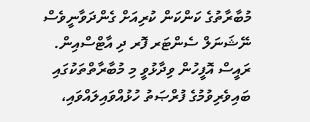މުބާރާތުގެ ކަންކަން ކުރިއަށް ގެންދަވާނީވެސް ނޭޝަނަލް ސެންޓަރ ފޮރ ދި އާޓްސްއިން.
ރައީސް އޮފީހުން ވިދާޅުވީ މި މުބާރާތްތަކުގައި ބައިވެރިވުމުގެ ފުރްޞަތު ހުޅުއްވައިލައްވައި،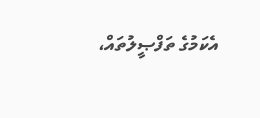އެކަމުގެ ތަފްޞީލުތައް،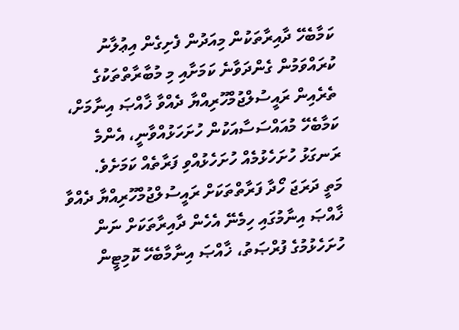ކަމާބެހޭ ދާއިރާތަކުން މިއަދުން ފެށިގެން އިޢުލާނު ކުރައްވަމުން ގެންދަވާނެ ކަމަށާއި މި މުބާރާތްތަކުގެ ތެރެއިން ރައީސުލްޖުމްހޫރިއްޔާ ދެއްވާ ޚާއްޞަ އިނާމަށް، ކަމާބެހޭ މުއައްސަސާއަކުން ހުށަހަޅުއްވާނީ، އެންމެ ރަނގަޅު ހުށަހެޅުމެއް ހުށަހެޅުއްވި ފަރާތެއް ކަމަށެވެ.
މަތީ ދަރަޖަ ހޯދާ ފަރާތްތަކަށް ރައީސުލްޖުމްހޫރިއްޔާ ދެއްވާ ޚާއްޞަ އިނާމުގައި ހިމެނޭ އެހެން ދާއިރާތަކަށް ނަން ހުށަހެޅުމުގެ ފުރްޞަތު، ޚާއްޞަ އިނާމާބެހޭ ކޮމިޓީން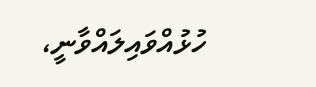ހުޅުއްވައިލައްވާނީ،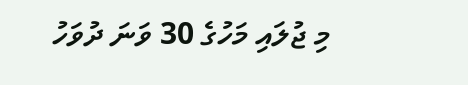މި ޖުލައި މަހުގެ 30 ވަނަ ދުވަހު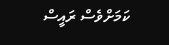ކަމަށްވެސް ރައީސް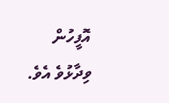އޮފީހުން ވިދާޅުވެ އެވެ.